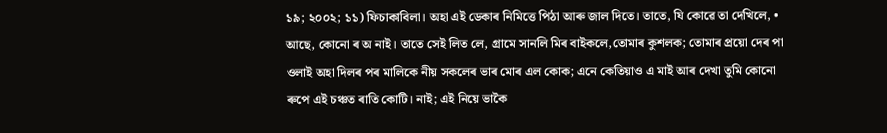১৯; ২০০২; ১১) ফিচাকাবিলা। অহা এই ডেকাৰ নিমিত্তে পিঠা আৰু জাল দিতে। তাতে, যি কোৱে তা দেখিলে, • আছে, কোনো ৰ অ নাই। তাতে সেই লিত লে, গ্ৰামে সানলি মিৰ বাইকলে,তোমাৰ কুশলক; তোমাৰ প্ৰয়ো দেৰ পা ওলাই অহা দিলৰ পৰ মালিকে নীয় সকলেৰ ভাৰ মোৰ এল কোক; এনে কেতিয়াও এ মাই আৰ দেখা তুমি কোনো ৰুপে এই চঞ্চত ৰাতি কোটি। নাই; এই নিয়ে ভাকৈ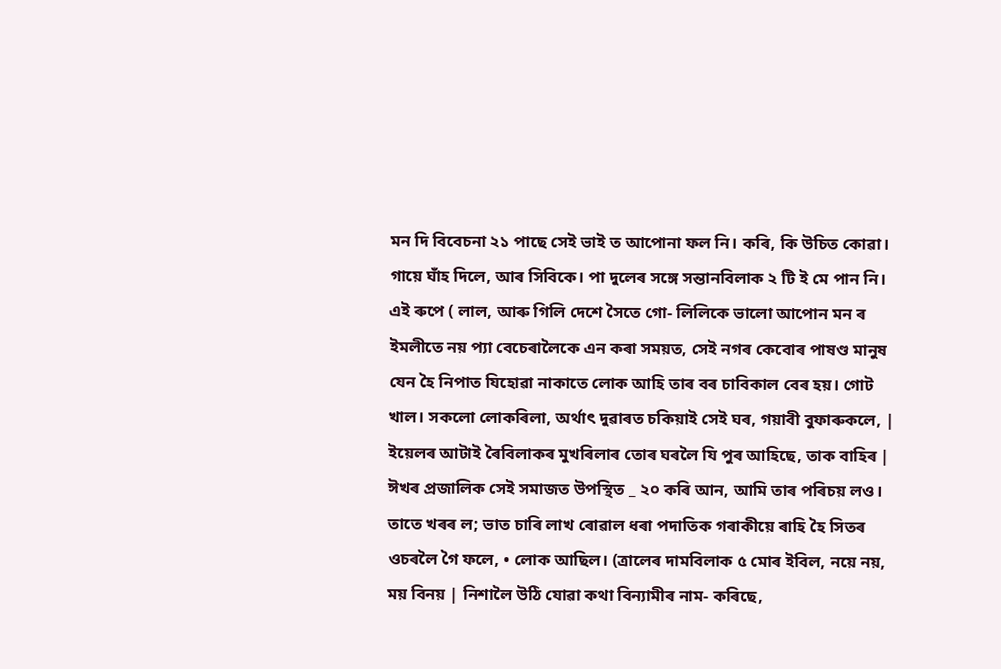মন দি বিবেচনা ২১ পাছে সেই ভাই ত আপোনা ফল নি। কৰি, কি উচিত কোৱা। গায়ে ঘাঁহ দিলে, আৰ সিবিকে। পা দুলেৰ সঙ্গে সন্তানবিলাক ২ টি ই মে পান নি। এই ৰুপে ( লাল, আৰু গিলি দেশে সৈতে গো- লিলিকে ভালো আপোন মন ৰ ইমলীতে নয় প্যা বেচেৰালৈকে এন কৰা সময়ত, সেই নগৰ কেবোৰ পাষণ্ড মানুষ যেন হৈ নিপাত যিহোৱা নাকাতে লোক আহি তাৰ বৰ চাবিকাল বেৰ হয়। গোট খাল। সকলো লোকৰিলা, অৰ্থাৎ দুৱাৰত চকিয়াই সেই ঘৰ, গয়াবী বুফাৰুকলে, | ইয়েলৰ আটাই ৰৈবিলাকৰ মুখৰিলাৰ তোৰ ঘৰলৈ যি পুৰ আহিছে, তাক বাহিৰ | ঈখৰ প্ৰজালিক সেই সমাজত উপস্থিত _ ২০ কৰি আন, আমি তাৰ পৰিচয় লও। তাতে খৰৰ ল; ভাত চাৰি লাখ ৰোৱাল ধৰা পদাতিক গৰাকীয়ে ৰাহি হৈ সিতৰ ওচৰলৈ গৈ ফলে, • লোক আছিল। (ত্ৰালেৰ দামবিলাক ৫ মোৰ ইবিল, নয়ে নয়, ময় বিনয় | নিশালৈ উঠি যোৱা কথা বিন্যামীৰ নাম- কৰিছে,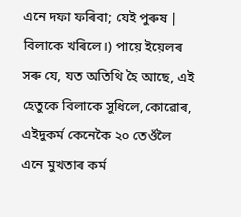এনে দফা ফৰিবা; যেই পুৰুষ | বিলাকে খৰিলে।) পায়ে ইয়েলৰ সৰু যে, যত অতিথি হৈ আছে, এই হেতুকে বিলাকে সুধিলে,কোৱোৰ, এইদুকৰ্ম কেনেকৈ ২০ তেওঁলৈ এনে মুখতাৰ কৰ্ম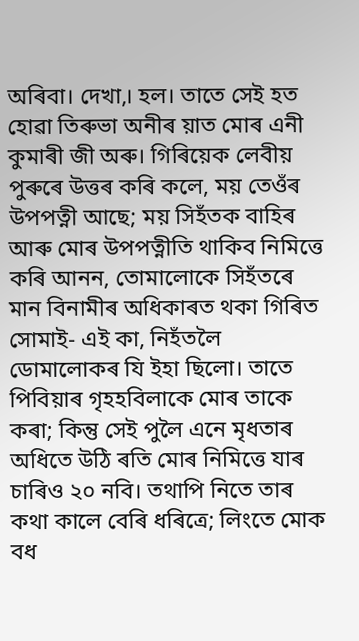অৰিবা। দেখা,। হল। তাতে সেই হত হোৱা তিৰুভা অনীৰ য়াত মোৰ এনী কুমাৰী জী অৰু। গিৰিয়েক লেবীয় পুৰুৰে উত্তৰ কৰি কলে, ময় তেওঁৰ উপপত্নী আছে; ময় সিহঁতক বাহিৰ আৰু মোৰ উপপত্নীতি থাকিব নিমিত্তে কৰি আনন, তোমালোকে সিহঁতৰে মান বিনামীৰ অধিকাৰত থকা গিৰিত সোমাই- এই কা, নিহঁতলৈ ডোমালোকৰ যি ইহা ছিলো। তাতে পিবিয়াৰ গৃহহবিলাকে মোৰ তাকে কৰা; কিন্তু সেই পুলৈ এনে মৃধতাৰ অধিতে উঠি ৰতি মোৰ নিমিত্তে যাৰ চাৰিও ২০ নবি। তথাপি নিতে তাৰ কথা কালে বেৰি ধৰিত্ৰে; লিংতে মোক বধ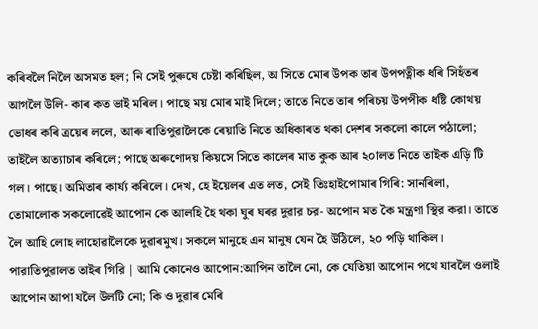কৰিবলৈ নিলৈ অসমত হল; নি সেই পুৰুষে চেষ্টা কৰিছিল, অ সিতে মোৰ উপক তাৰ উপপত্নীক ধৰি সিহঁতৰ আগলৈ উলি- কাৰ কত ভাই মৰিল। পাছে ময় মোৰ মাই দিলে; তাতে নিতে তাৰ পৰিচয় উপপীক ধষ্টি কোথয় ভোধৰ কৰি ত্ৰয়েৰ ললে, আৰু ৰাতিপুৱালৈকে ৰেয়াতি নিতে অধিকাৰত থকা দেশৰ সকলো কালে পঠালো; তাইলৈ অত্যাচাৰ কৰিলে; পাছে অৰুণোদয় কিয়সে সিতে কালেৰ মাত কুক আৰ ২০ালত নিতে তাইক এড়ি টি গল। পাছে। অমিতাৰ কাৰ্য্য কৰিলে। দেখ, হে ইয়েলৰ এত লত, সেই তিঃহাইপোমাৰ গিৰি: সানৰিলা, তোমালোক সকলোৱেই আপোন কে আলহি হৈ থকা ঘুৰ ঘৰর দুৱার চর- অপোন মত কৈ মন্ত্রণা স্থির করা। তাতে লৈ আহি লোহ লাহোৱালৈকে দুৱাৰমুখ। সকলে মানুহে এন মানুষ যেন হৈ উঠিলে, ২০ পড়ি থাকিল। পারাতিপুৱালত তাইৰ গিরি | আমি কোনেও আপোন:আপিন তালৈ নো, কে যেতিয়া আপোন পথে যাবলৈ ওলাই আপোন আপা যলৈ উলটি নো; কি ও দুৱাৰ মেৰি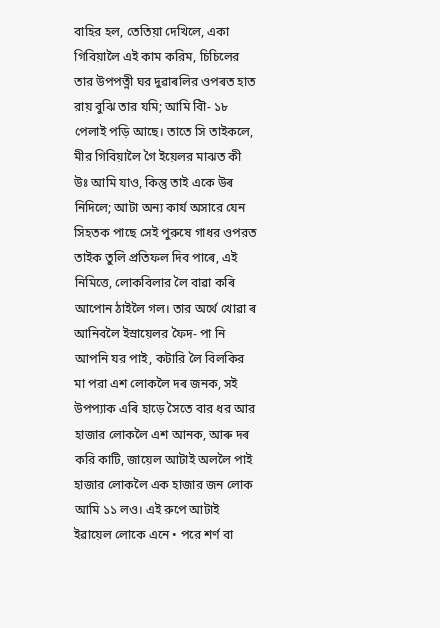বাহির হল, তেতিয়া দেখিলে, একা গিবিয়ালৈ এই কাম করিম, চিচিলের তার উপপত্নী ঘর দুৱাৰলির ওপৰত হাত রায় বুঝি তার যমি; আমি বিৗ- ১৮ পেলাই পড়ি আছে। তাতে সি তাইকলে, মীর গিবিয়ালৈ গৈ ইয়েলর মাঝত কী উঃ আমি যাও, কিন্তু তাই একে উৰ নিদিলে; আটা অন্য কাৰ্য অসারে যেন সিহতক পাছে সেই পুরুষে গাধর ওপরত তাইক তুলি প্রতিফল দিব পাৰে, এই নিমিত্তে, লোকবিলার লৈ বাৱা কৰি আপোন ঠাইলৈ গল। তার অর্থে খোৱা ৰ আনিবলৈ ইস্রায়েলর ফৈদ- পা নি আপনি যর পাই, কটারি লৈ বিলকির মা পরা এশ লোকলৈ দৰ জনক, সই উপপ্যাক এৰি হাড়ে সৈতে বার ধর আর হাজার লোকলৈ এশ আনক, আৰু দৰ করি কাটি, জায়েল আটাই অললৈ পাই হাজার লোকলৈ এক হাজার জন লোক আমি ১১ লও। এই রুপে আটাই ইৱায়েল লোকে এনে • পরে শর্ণ বা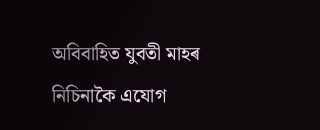অবিবাহিত যুবতী মাহৰ নিচিনাকৈ এযোগ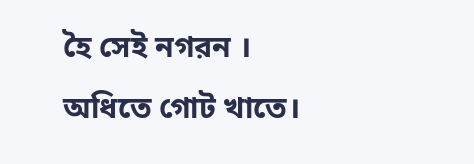হৈ সেই নগরন । অধিতে গোট খাতে।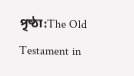পৃষ্ঠা:The Old Testament in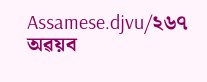Assamese.djvu/২৬৭
অৱয়ব